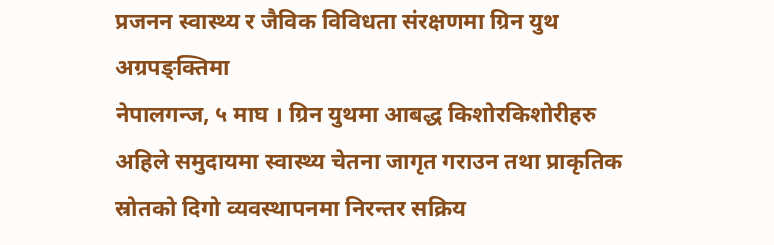प्रजनन स्वास्थ्य र जैविक विविधता संरक्षणमा ग्रिन युथ अग्रपङ्क्तिमा
नेपालगन्ज, ५ माघ । ग्रिन युथमा आबद्ध किशोरकिशोरीहरु अहिले समुदायमा स्वास्थ्य चेतना जागृत गराउन तथा प्राकृतिक स्रोतको दिगो व्यवस्थापनमा निरन्तर सक्रिय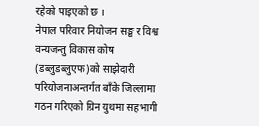रहेको पाइएको छ ।
नेपाल परिवार नियोजन सङ्घ र विश्व वन्यजन्तु विकास कोष (डब्लुडब्लुएफ)को साझेदारी परियोजनाअन्तर्गत बाँके जिल्लामा गठन गरिएको ग्रिन युथमा सहभागी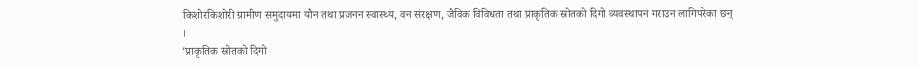किशोरकिशोरी ग्रामीण समुदायमा यौन तथा प्रजनन स्वास्थ्य, वन संरक्षण, जैविक विविधता तथा प्राकृतिक स्रोतको दिगो व्यवस्थापन गराउन लागिपरेका छन् ।
‘प्राकृतिक स्रोतको दिगो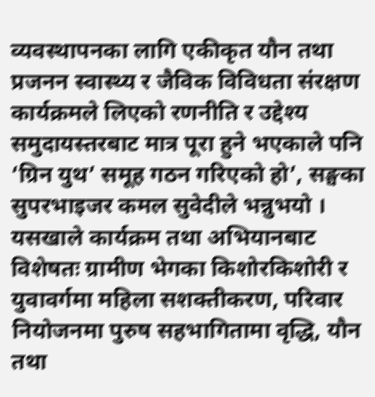व्यवस्थापनका लागि एकीकृत यौन तथा प्रजनन स्वास्थ्य र जैविक विविधता संरक्षण कार्यक्रमले लिएको रणनीति र उद्देश्य समुदायस्तरबाट मात्र पूरा हुने भएकाले पनि ‘ग्रिन युथ’ समूह गठन गरिएको हो’, सङ्घका सुपरभाइजर कमल सुवेदीले भन्नुभयो । यसखाले कार्यक्रम तथा अभियानबाट विशेषतः ग्रामीण भेगका किशोरकिशोरी र युवावर्गमा महिला सशक्तीकरण, परिवार नियोजनमा पुरुष सहभागितामा वृद्धि, यौन तथा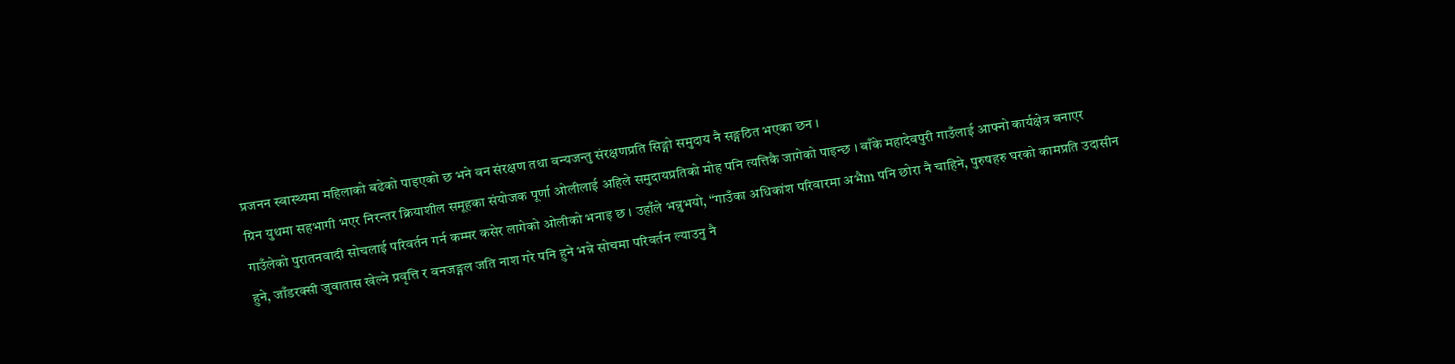प्रजनन स्वास्थ्यमा महिलाको बढेको पाइएको छ भने वन संरक्षण तथा वन्यजन्तु संरक्षणप्रति सिङ्गो समुदाय नै सङ्गठित भएका छन ।
ग्रिन युथमा सहभागी भएर निरन्तर क्रियाशील समूहका संयोजक पूर्णा ओलीलाई अहिले समुदायप्रतिको मोह पनि त्यत्तिकै जागेको पाइन्छ । बाँके महादेवपुरी गाउँलाई आफ्नो कार्यक्षेत्र बनाएर गाउँलेको पुरातनवादी सोचलाई परिवर्तन गर्न कम्मर कसेर लागेको ओलीको भनाइ छ । उहाँले भन्नुभयो, “गाउँका अधिकांश परिवारमा अभैm पनि छोरा नै चाहिने, पुरुषहरु घरको कामप्रति उदासीन हुने, जाँडरक्सी जुवातास खेल्ने प्रवृत्ति र वनजङ्गल जति नाश गरे पनि हुने भन्ने सोचमा परिवर्तन ल्याउनु नै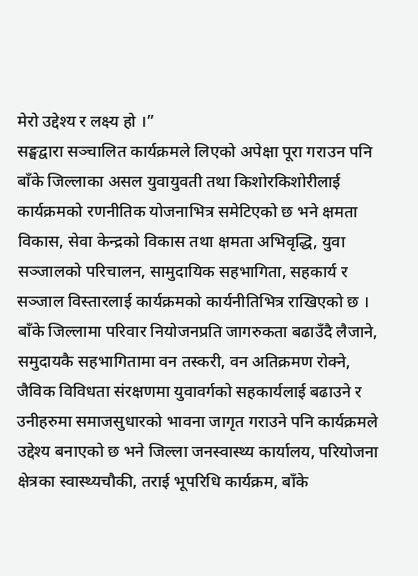मेरो उद्देश्य र लक्ष्य हो ।”
सङ्घद्वारा सञ्चालित कार्यक्रमले लिएको अपेक्षा पूरा गराउन पनि बाँके जिल्लाका असल युवायुवती तथा किशोरकिशोरीलाई कार्यक्रमको रणनीतिक योजनाभित्र समेटिएको छ भने क्षमता विकास, सेवा केन्द्रको विकास तथा क्षमता अभिवृद्धि, युवा सञ्जालको परिचालन, सामुदायिक सहभागिता, सहकार्य र सञ्जाल विस्तारलाई कार्यक्रमको कार्यनीतिभित्र राखिएको छ ।
बाँके जिल्लामा परिवार नियोजनप्रति जागरुकता बढाउँदै लैजाने, समुदायकै सहभागितामा वन तस्करी, वन अतिक्रमण रोक्ने, जैविक विविधता संरक्षणमा युवावर्गको सहकार्यलाई बढाउने र उनीहरुमा समाजसुधारको भावना जागृत गराउने पनि कार्यक्रमले उद्देश्य बनाएको छ भने जिल्ला जनस्वास्थ्य कार्यालय, परियोजना क्षेत्रका स्वास्थ्यचौकी, तराई भूपरिधि कार्यक्रम, बाँके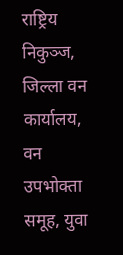राष्ट्रिय निकुञ्ज, जिल्ला वन कार्यालय, वन उपभोक्ता समूह, युवा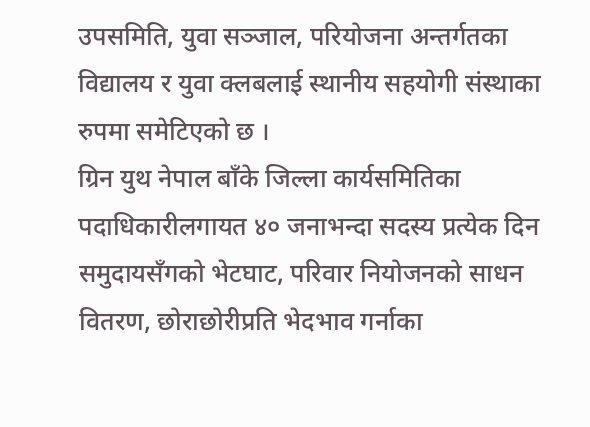उपसमिति, युवा सञ्जाल, परियोजना अन्तर्गतका विद्यालय र युवा क्लबलाई स्थानीय सहयोगी संस्थाका रुपमा समेटिएको छ ।
ग्रिन युथ नेपाल बाँके जिल्ला कार्यसमितिका पदाधिकारीलगायत ४० जनाभन्दा सदस्य प्रत्येक दिन समुदायसँगको भेटघाट, परिवार नियोजनको साधन वितरण, छोराछोरीप्रति भेदभाव गर्नाका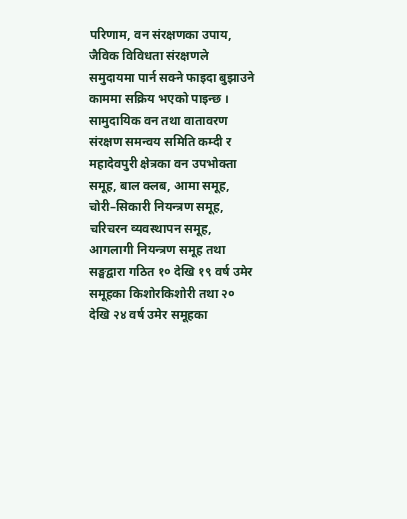परिणाम, वन संरक्षणका उपाय, जैविक विविधता संरक्षणले समुदायमा पार्न सक्ने फाइदा बुझाउने काममा सक्रिय भएको पाइन्छ । सामुदायिक वन तथा वातावरण संरक्षण समन्वय समिति कम्दी र महादेवपुरी क्षेत्रका वन उपभोक्ता समूह, बाल क्लब, आमा समूह, चोरी–सिकारी नियन्त्रण समूह, चरिचरन व्यवस्थापन समूह, आगलागी नियन्त्रण समूह तथा सङ्घद्वारा गठित १० देखि १९ वर्ष उमेर समूहका किशोरकिशोरी तथा २० देखि २४ वर्ष उमेर समूहका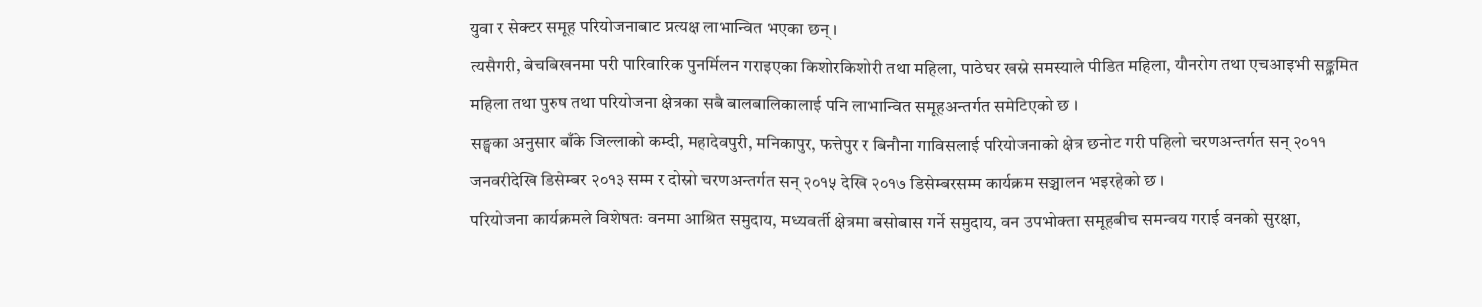युवा र सेक्टर समूह परियोजनाबाट प्रत्यक्ष लाभान्वित भएका छन् ।
त्यसैगरी, बेचबिखनमा परी पारिवारिक पुनर्मिलन गराइएका किशोरकिशोरी तथा महिला, पाठेघर खस्ने समस्याले पीडित महिला, यौनरोग तथा एचआइभी सङ्क्रमित महिला तथा पुरुष तथा परियोजना क्षेत्रका सबै बालबालिकालाई पनि लाभान्वित समूहअन्तर्गत समेटिएको छ ।
सङ्घका अनुसार बाँके जिल्लाको कम्दी, महादेवपुरी, मनिकापुर, फत्तेपुर र बिनौना गाविसलाई परियोजनाको क्षेत्र छनोट गरी पहिलो चरणअन्तर्गत सन् २०११ जनवरीदेखि डिसेम्बर २०१३ सम्म र दोस्रो चरणअन्तर्गत सन् २०१५ देखि २०१७ डिसेम्बरसम्म कार्यक्रम सञ्चालन भइरहेको छ ।
परियोजना कार्यक्रमले विशेषतः वनमा आश्रित समुदाय, मध्यवर्ती क्षेत्रमा बसोबास गर्ने समुदाय, वन उपभोक्ता समूहबीच समन्वय गराई वनको सुरक्षा,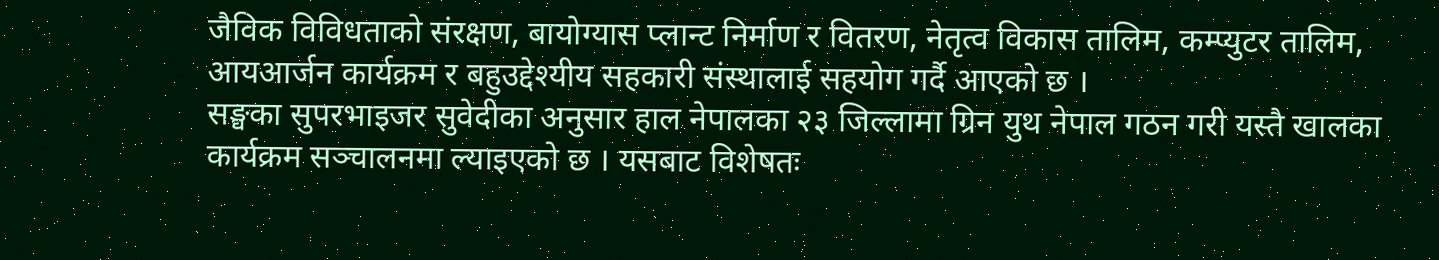जैविक विविधताको संरक्षण, बायोग्यास प्लान्ट निर्माण र वितरण, नेतृत्व विकास तालिम, कम्प्युटर तालिम, आयआर्जन कार्यक्रम र बहुउद्देश्यीय सहकारी संस्थालाई सहयोग गर्दै आएको छ ।
सङ्घका सुपरभाइजर सुवेदीका अनुसार हाल नेपालका २३ जिल्लामा ग्रिन युथ नेपाल गठन गरी यस्तै खालका कार्यक्रम सञ्चालनमा ल्याइएको छ । यसबाट विशेषतः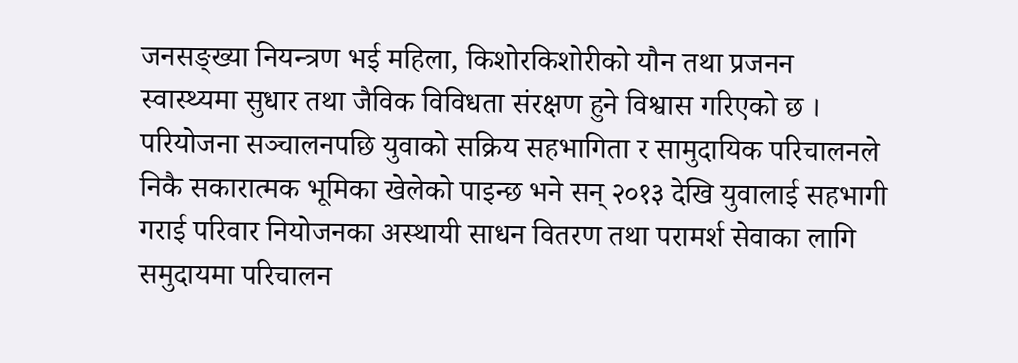जनसङ्ख्या नियन्त्रण भई महिला, किशोरकिशोरीको यौन तथा प्रजनन स्वास्थ्यमा सुधार तथा जैविक विविधता संरक्षण हुने विश्वास गरिएको छ ।
परियोजना सञ्चालनपछि युवाको सक्रिय सहभागिता र सामुदायिक परिचालनले निकै सकारात्मक भूमिका खेलेको पाइन्छ भने सन् २०१३ देखि युवालाई सहभागी गराई परिवार नियोजनका अस्थायी साधन वितरण तथा परामर्श सेवाका लागि समुदायमा परिचालन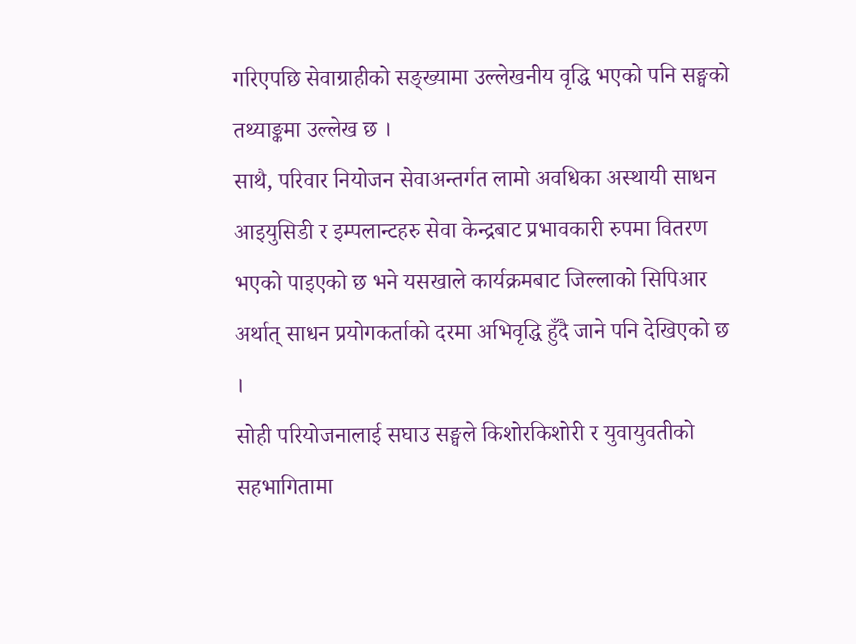गरिएपछि सेवाग्राहीको सङ्ख्यामा उल्लेखनीय वृद्धि भएको पनि सङ्घको तथ्याङ्कमा उल्लेख छ ।
साथै, परिवार नियोजन सेवाअन्तर्गत लामो अवधिका अस्थायी साधन आइयुसिडी र इम्पलान्टहरु सेवा केन्द्रबाट प्रभावकारी रुपमा वितरण भएको पाइएको छ भने यसखाले कार्यक्रमबाट जिल्लाको सिपिआर अर्थात् साधन प्रयोगकर्ताको दरमा अभिवृद्धि हुँदै जाने पनि देखिएको छ ।
सोही परियोजनालाई सघाउ सङ्घले किशोरकिशोरी र युवायुवतीको सहभागितामा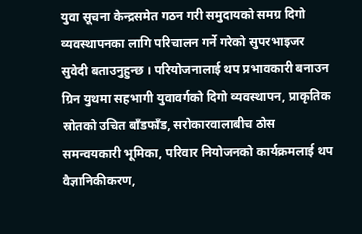युवा सूचना केन्द्रसमेत गठन गरी समुदायको समग्र दिगो व्यवस्थापनका लागि परिचालन गर्ने गरेको सुपरभाइजर सुवेदी बताउनुहुन्छ । परियोजनालाई थप प्रभावकारी बनाउन ग्रिन युथमा सहभागी युवावर्गको दिगो व्यवस्थापन, प्राकृतिक स्रोतको उचित बाँडफाँड, सरोकारवालाबीच ठोस समन्वयकारी भूमिका, परिवार नियोजनको कार्यक्रमलाई थप वैज्ञानिकीकरण,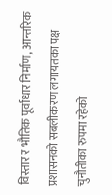विस्तार र भौतिक पूर्वाधार निर्माण, आन्तरिक प्रशासनको सबलीकरण लगायतका पक्ष चुनौतीका रुपमा रहेको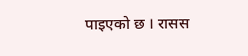पाइएको छ । रासस